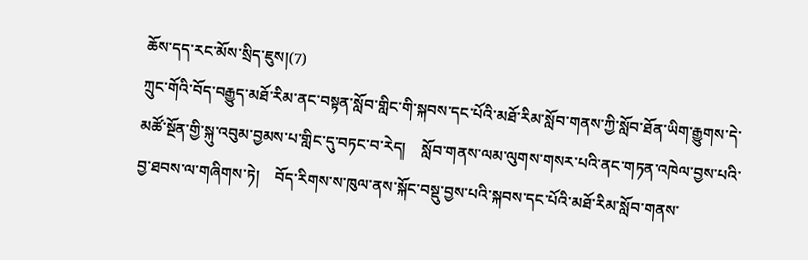ཆོས་དད་རང་མོས་སྲིད་ཇུས།(7)
ཀྲུང་གོའི་བོད་བརྒྱུད་མཐོ་རིམ་ནང་བསྟན་སློབ་གླིང་གི་སྐབས་དང་པོའི་མཐོ་རིམ་སློབ་གནས་ཀྱི་སློབ་ཐོན་ཡིག་རྒྱུགས་དེ་མཚོ་སྔོན་གྱི་སྐུ་འབུམ་བྱམས་པ་གླིང་དུ་བཏང་བ་རེད།    སློབ་གནས་ལམ་ལུགས་གསར་པའི་ནང་གཏན་འཁེལ་བྱས་པའི་བྱ་ཐབས་ལ་གཞིགས་ཏེ།    བོད་རིགས་ས་ཁུལ་ནས་སྐོང་བསྡུ་བྱས་པའི་སྐབས་དང་པོའི་མཐོ་རིམ་སློབ་གནས་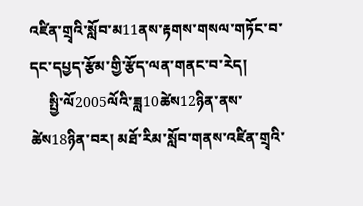འཛིན་གྲྭའི་སློབ་མ11ནས་རྟགས་གསལ་གཏོང་བ་དང་དཔྱད་རྩོམ་གྱི་རྩོད་ལན་གནང་བ་རེད།
     སྤྱི་ལོ2005ལོའི་ཟླ10ཚེས12ཉིན་ནས་ཚེས18ཉིན་བར། མཐོ་རིམ་སློབ་གནས་འཛིན་གྲྭའི་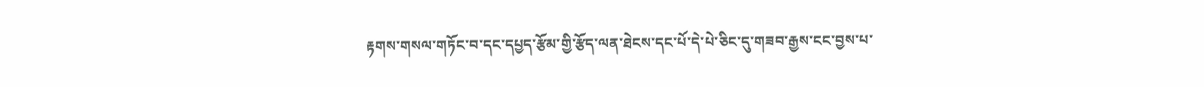རྟགས་གསལ་གཏོང་བ་དང་དཔྱད་རྩོམ་གྱི་རྩོད་ལན་ཐེངས་དང་པོ་དེ་པེ་ཅིང་དུ་གཟབ་རྒྱས་ངང་བྱས་པ་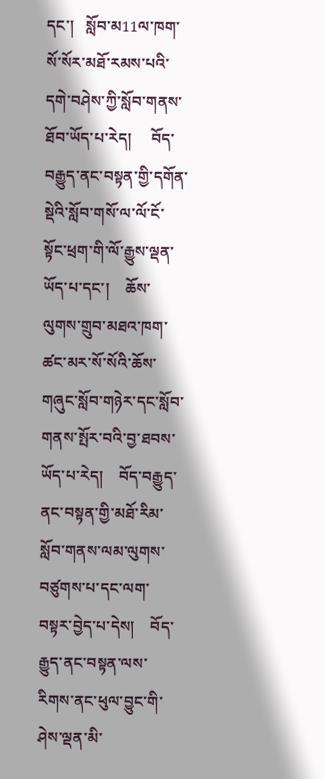དང་།   སློབ་མ11ལ་ཁག་སོ་སོར་མཐོ་རམས་པའི་དགེ་བཤེས་ཀྱི་སློབ་གནས་ཐོབ་ཡོད་པ་རེད།     བོད་བརྒྱུད་ནང་བསྟན་གྱི་དགོན་སྡེའི་སློབ་གསོ་ལ་ལོ་ངོ་སྟོང་ཕྲག་གི་ལོ་རྒྱུས་ལྡན་ཡོད་པ་དང་།    ཆོས་ལུགས་གྲུབ་མཐའ་ཁག་ཚང་མར་སོ་སོའི་ཆོས་གཞུང་སློབ་གཉེར་དང་སློབ་གནས་སྤོར་བའི་བྱ་ཐབས་ཡོད་པ་རེད།    བོད་བརྒྱུད་ནང་བསྟན་གྱི་མཐོ་རིམ་སློབ་གནས་ལམ་ལུགས་བཙུགས་པ་དང་ལག་བསྟར་བྱེད་པ་དེས།    བོད་རྒྱུད་ནང་བསྟན་ལས་རིགས་ནང་ཕུལ་བྱུང་གི་ཤེས་ལྡན་མི་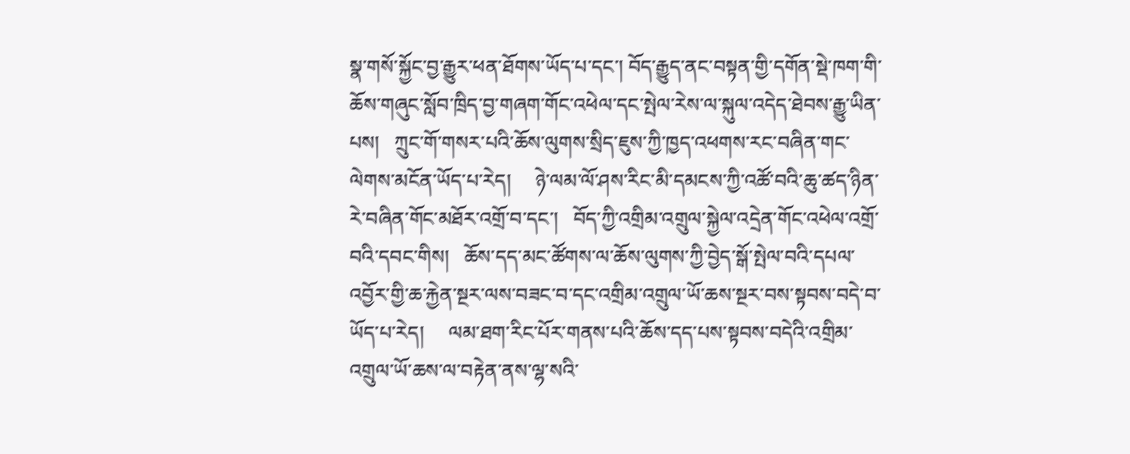སྣ་གསོ་སྐྱོང་བྱ་རྒྱུར་ཕན་ཐོགས་ཡོད་པ་དང་། བོད་རྒྱུད་ནང་བསྟན་གྱི་དགོན་སྡེ་ཁག་གི་ཆོས་གཞུང་སློབ་ཁྲིད་བྱ་གཞག་གོང་འཕེལ་དང་སྤེལ་རེས་ལ་སྐུལ་འདེད་ཐེབས་རྒྱུ་ཡིན་པས།   ཀྲུང་གོ་གསར་པའི་ཆོས་ལུགས་སྲིད་ཇུས་ཀྱི་ཁྱད་འཕགས་རང་བཞིན་གང་ལེགས་མངོན་ཡོད་པ་རེད།     ཉེ་ལམ་ལོ་ཤས་རིང་མི་དམངས་ཀྱི་འཚོ་བའི་ཆུ་ཚད་ཉིན་རེ་བཞིན་གོང་མཐོར་འགྲོ་བ་དང་།   བོད་ཀྱི་འགྲིམ་འགྲུལ་སྐྱེལ་འདྲེན་གོང་འཕེལ་འགྲོ་བའི་དབང་གིས།   ཆོས་དད་མང་ཚོགས་ལ་ཆོས་ལུགས་ཀྱི་བྱེད་སྒོ་སྤེལ་བའི་དཔལ་འབྱོར་གྱི་ཆ་རྐྱེན་སྔར་ལས་བཟང་བ་དང་འགྲིམ་འགྲུལ་ཡོ་ཆས་སྔར་བས་སྟབས་བདེ་བ་ཡོད་པ་རེད།     ལམ་ཐག་རིང་པོར་གནས་པའི་ཆོས་དད་པས་སྟབས་བདེའི་འགྲིམ་འགྲུལ་ཡོ་ཆས་ལ་བརྟེན་ནས་ལྷ་སའི་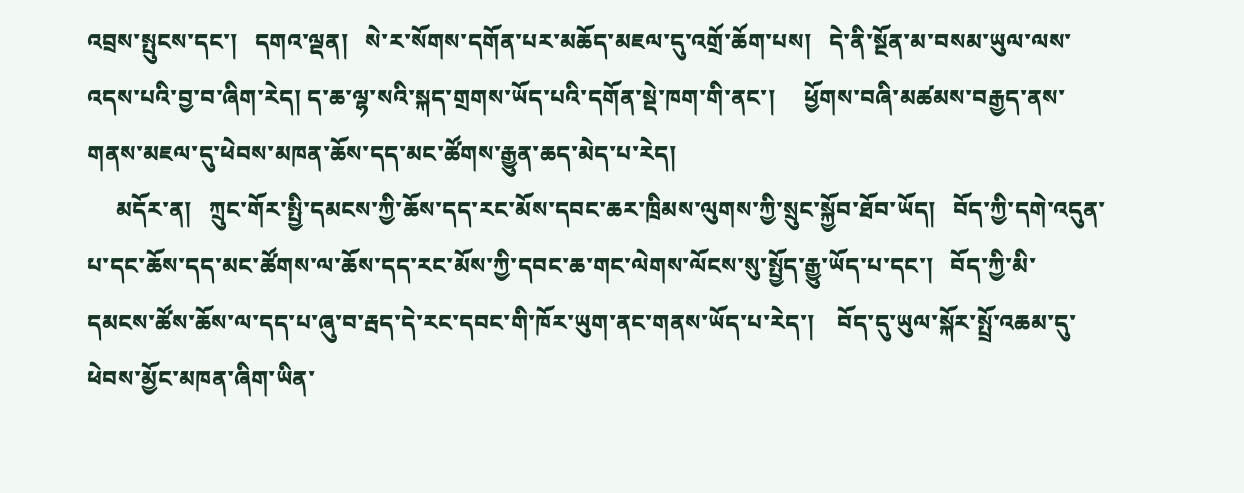འབྲས་སྤུངས་དང་།   དགའ་ལྡན།   སེ་ར་སོགས་དགོན་པར་མཆོད་མཇལ་དུ་འགྲོ་ཆོག་པས།   དེ་ནི་སྔོན་མ་བསམ་ཡུལ་ལས་འདས་པའི་བྱ་བ་ཞིག་རེད། ད་ཆ་ལྷ་སའི་སྐད་གྲགས་ཡོད་པའི་དགོན་སྡེ་ཁག་གི་ནང་།     ཕྱོགས་བཞི་མཚམས་བརྒྱད་ནས་གནས་མཇལ་དུ་ཕེབས་མཁན་ཆོས་དད་མང་ཚོགས་རྒྱུན་ཆད་མེད་པ་རེད།
     མདོར་ན།   ཀྲུང་གོར་སྤྱི་དམངས་ཀྱི་ཆོས་དད་རང་མོས་དབང་ཆར་ཁྲིམས་ལུགས་ཀྱི་སྲུང་སྐྱོབ་ཐོབ་ཡོད།   བོད་ཀྱི་དགེ་འདུན་པ་དང་ཆོས་དད་མང་ཚོགས་ལ་ཆོས་དད་རང་མོས་ཀྱི་དབང་ཆ་གང་ལེགས་ལོངས་སུ་སྤྱོད་རྒྱུ་ཡོད་པ་དང་།   བོད་ཀྱི་མི་དམངས་ཚོས་ཆོས་ལ་དད་པ་ཞུ་བ་རྦད་དེ་རང་དབང་གི་ཁོར་ཡུག་ནང་གནས་ཡོད་པ་རེད་།    བོད་དུ་ཡུལ་སྐོར་སྤྲོ་འཆམ་དུ་ཕེབས་མྱོང་མཁན་ཞིག་ཡིན་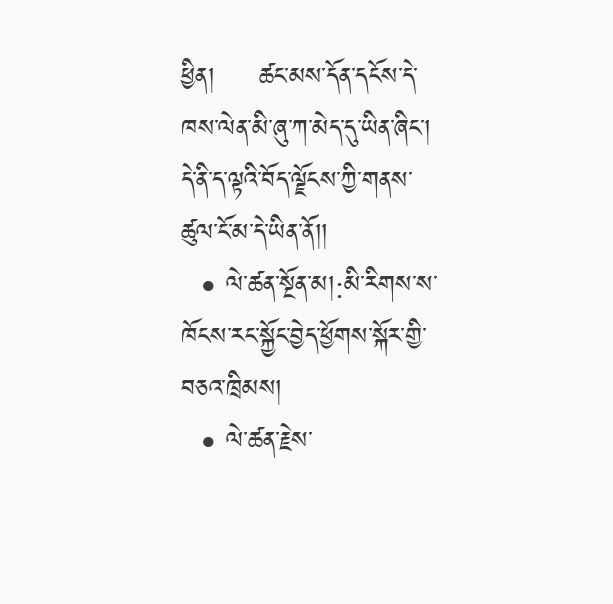ཕྱིན།     ཚང་མས་དོན་དངོས་དེ་ཁས་ལེན་མི་ཞུ་ཀ་མེད་དུ་ཡིན་ཞིང་།  དེ་ནི་ད་ལྟའི་བོད་ལྗོངས་ཀྱི་གནས་ཚུལ་ངོ་མ་དེ་ཡིན་ནོ།།
  • ལེ་ཚན་སྔོན་མ།:མི་རིགས་ས་ཁོངས་རང་སྐྱོང་བྱེད་ཕྱོགས་སྐོར་གྱི་བཅའ་ཁྲིམས།
  • ལེ་ཚན་རྗེས་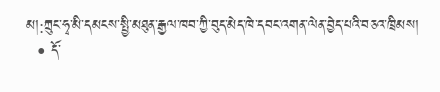མ།:ཀྲུང་ཧྭ་མི་དམངས་སྤྱི་མཐུན་རྒྱལ་ཁབ་ཀྱི་བུད་མེད་ཁེ་དབང་འགན་ལེན་བྱེད་པའི་བཅའ་ཁྲིམས།
  • དོ་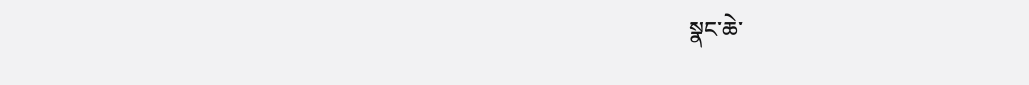སྣང་ཆེ་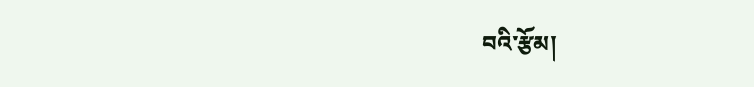བའི་རྩོམ།